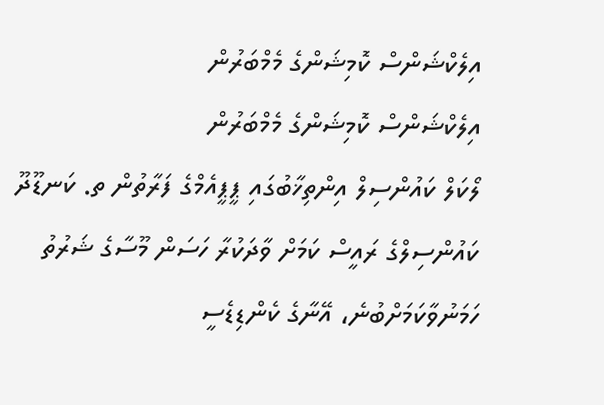އިލެކްޝަންސް ކޮމިޝަންގެ މެމްބަރުން
އިލެކްޝަންސް ކޮމިޝަންގެ މެމްބަރުން
ލޯކަލް ކައުންސިލް އިންތިޚާބުގައި ޕީޕީއެމްގެ ފަރާތުން ތ. ކަނޑޫދޫ ކައުންސިލްގެ ރައީސް ކަމަށް ވާދަކުރާ ހަސަން މޫސާގެ ޝަރުތު ހަމަނުވާކަމަށްބުނެ، އޭނާގެ ކެންޑިޑެސީ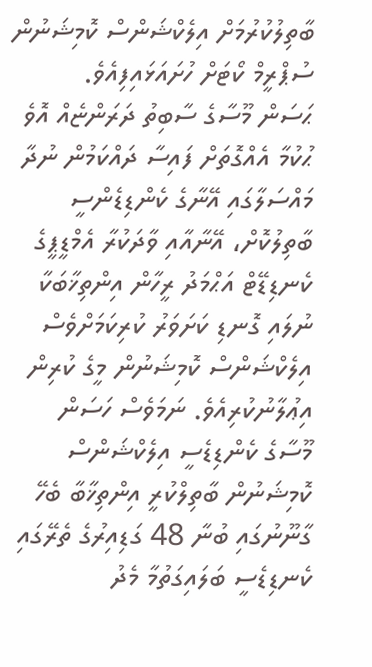ބާތިލުކުރުމަށް އިލެކްޝަންސް ކޮމިޝަނުން ސުޕްރީމް ކޯޓަށް ހުށައަޅައިފިއެވެ.
ޙަސަން މޫސާގެ ސާބިތު ދަރަންޏެއް އޮވެ ޙުކުމާ އެއްގޮތަށް ފައިސާ ދައްކަމުން ނުދާ މައްސަލާގައި އޭނާގެ ކެންޑިޑެންސީ ބާތިލުކޮށް، އޭނާއާއި ވާދަކުރާ އެމްޑީޕީގެ ކެނޑިޑޭޓް އަޙްމަދު ރީހާން އިންތިޚާބަކާ ނުލައި ގޮނޑި ކަށަވަރު ކުރިކަމަށްވެސް އިލެކްޝަންސް ކޮމިޝަނުން މީގެ ކުރިން އިޢުލާނުކުރިއެވެ. ނަމަވެސް ހަސަން މޫސާގެ ކެންޑިޑެސީ އިލެކްޝަންސް ކޮމިޝަނުން ބާތިލްކުރީ އިންތިޚާބާ ބެހޭ ގާނޫނުގައި ބުނާ 48 ގަޑިއިރުގެ ތެރޭގައި ކެނޑިޑެސީ ބަލައިގަތުމާ މެދު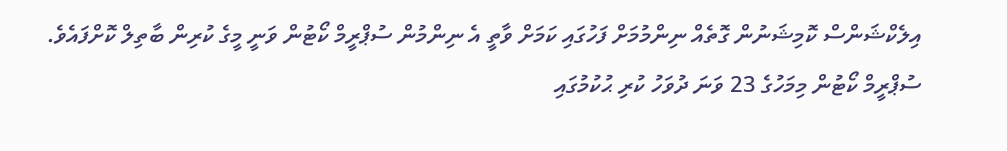އިލެކްޝަންސް ކޮމިޝަނުން ގޮތެއް ނިންމުމަށް ފަހުގައި ކަމަށް ވާތީ އެ ނިންމުން ސުޕްރީމް ކޯޓުން ވަނީ މީގެ ކުރިން ބާތިލް ކޮށްފައެވެ.
ސުޕްރީމް ކޯޓުން މިމަހުގެ 23 ވަނަ ދުވަހު ކުރި ޙުކުމުގައި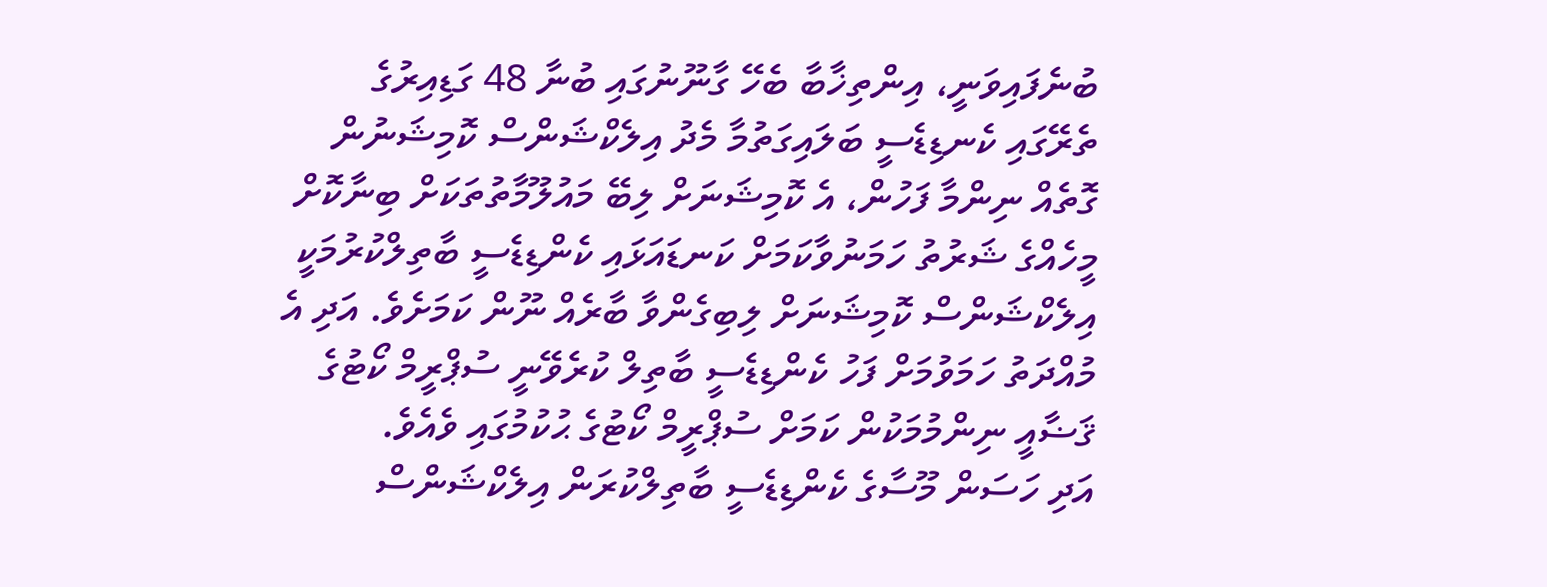ބުނެފައިވަނީ، އިންތިޚާބާ ބެހޭ ގާނޫނުގައި ބުނާ 48 ގަޑިއިރުގެ ތެރޭގައި ކެނޑިޑެސީ ބަލައިގަތުމާ މެދު އިލެކްޝަންސް ކޮމިޝަނުން ގޮތެއް ނިންމާ ފަހުން، އެ ކޮމިޝަނަށް ލިބޭ މައުލޫމާތުތަކަށް ބިނާކޮށް މީހެއްގެ ޝަރުތު ހަމަނުވާކަމަށް ކަނޑައަޅައި ކެންޑިޑެސީ ބާތިލްކުރުމަކީ އިލެކްޝަންސް ކޮމިޝަނަށް ލިބިގެންވާ ބާރެއް ނޫން ކަމަށެވެ. އަދި އެ މުއްދަތު ހަމަވުމަށް ފަހު ކެންޑިޑެސީ ބާތިލް ކުރެވޭނީ ސުޕްރީމް ކޯޓުގެ ޤަޟާއީ ނިންމުމަކުން ކަމަށް ސުޕްރީމް ކޯޓުގެ ޙުކުމުގައި ވެއެވެ.
އަދި ހަސަން މޫސާގެ ކެންޑިޑެސީ ބާތިލްކުރަން އިލެކްޝަންސް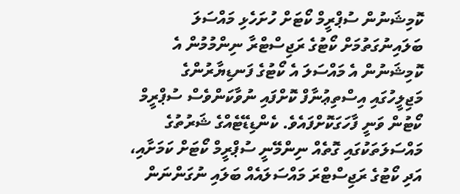ކޮމިޝަނުން ސުޕްރީމް ކޯޓަށް ހުށަހެޅި މައްސަލަ ބަލައިނުގަތުމަށް ކޯޓުގެ ރަޖިސްޓްރާ ނިންމުމުން އެ ކޮމިޝަނުން އެ މައްސަލަ އެ ކޯޓުގެ ފަނޑިޔާރުންގެ މަޖިލީހުގައި އިސްތިޢުނާފް ކޮށްފައި ނުވާކަންވެސް ސުޕްރީމް ކޯޓުން ވަނީ ފާހަގަކޮށްފައެވެ. ކެންޑިޑޭޓެއްގެ ޝަރުތުގެ މައްސަލަތަކުގައި ގޮތެއް ނިންމޭނީ ސުޕްރީމް ކޯޓަށް ކަމަށާއި، އަދި ކޯޓުގެ ރަޖިސްޓްރަ މައްސަލައެއް ބަލައި ނުގަންނަން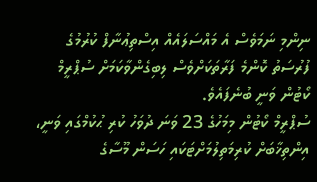ނިންމި ނަމަވެސް އެ މައްސަލައެއް އިސްތިޢުނާފް ކުރުމުގެ ފުރުސަތު ކޮންމެ ފަރާތަކަށްވެސް ލިބިގެންވާކަމަށް ސުޕްރީމް ކޯޓުން ވަނީ ބުނެފައެވެ.
ސުޕްރީމް ކޯޓުން މިމަހުގެ 23 ވަނަ ދުވަހު ކުރި ޙުކުމްގައި ވަނީ، އިންތިޚާބަށް ކުރިމަތިލުމަށްޓަކައި ހަސަން މޫސާގެ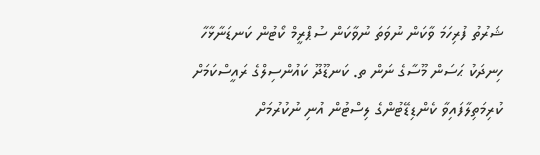ޝަރުތު ފުރިހަމަ ވާކަން ނުވަތަ ނުވާކަން ސުޕްރީމް ކޯޓުން ކަނޑަނާޅާހާ ހިނދަކު ޙަސަން މޫސާގެ ނަން ތ. ކަނޑޫދޫ ކައުންސިލްގެ ރައީސްކަމަށް ކުރިމަތިލާފައިވާ ކެންޑިޑޭޓުންގެ ލިސްޓުން އުނި ނުކުރުމަށް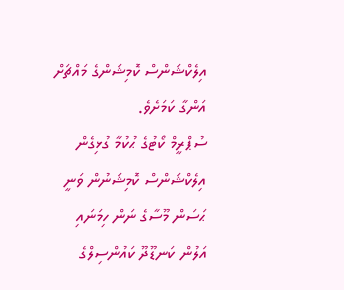އިލެކްޝަންސް ކޮމިޝަންގެ މައްޗަށް އަންގާ ކަމަށެވެ.
ސުޕްރީމް ކޯޓުގެ ޙުކުމާ ގުޅިގެން އިލެކްޝަންސް ކޮމިޝަނުން ވަނީ ޙަސަން މޫސާގެ ނަން ހިމަނައި އަލުން ކަނޑޫދޫ ކައުންސިލްގެ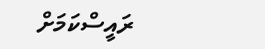ރައީސްކަމަށް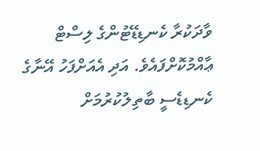ވާދަކުރާ ކެނޑިޑޭޓުންގެ ލިސްޓް ޢާއްމުކޮށްފައެވެ. އަދި އެއަށްފަހު އޭނާގެ ކެނޑިޑެސީ ބާތިލުކުރުމަށް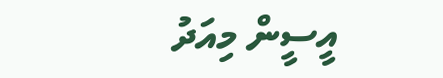އީސީން މިއަދު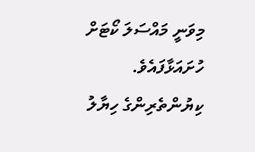މިވަނީ މައްސަލަ ކޯޓަށް ހުށައަޅާފައެވެ.
ކިޔުންތެރިންގެ ހިޔާލު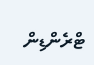ޓްރެންޑިން